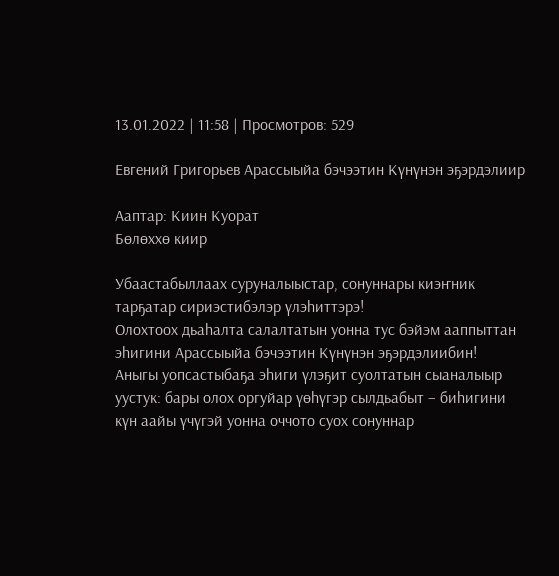13.01.2022 | 11:58 | Просмотров: 529

Евгений Григорьев Арассыыйа бэчээтин Күнүнэн эҕэрдэлиир

Ааптар: Киин Куорат
Бөлөххө киир

Убаастабыллаах суруналыыстар, сонуннары киэҥник тарҕатар сириэстибэлэр үлэһиттэрэ!
Олохтоох дьаһалта салалтатын уонна тус бэйэм ааппыттан эһигини Арассыыйа бэчээтин Күнүнэн эҕэрдэлиибин!
Аныгы уопсастыбаҕа эһиги үлэҕит суолтатын сыаналыыр уустук: бары олох оргуйар үөһүгэр сылдьабыт – биһигини күн аайы үчүгэй уонна оччото суох сонуннар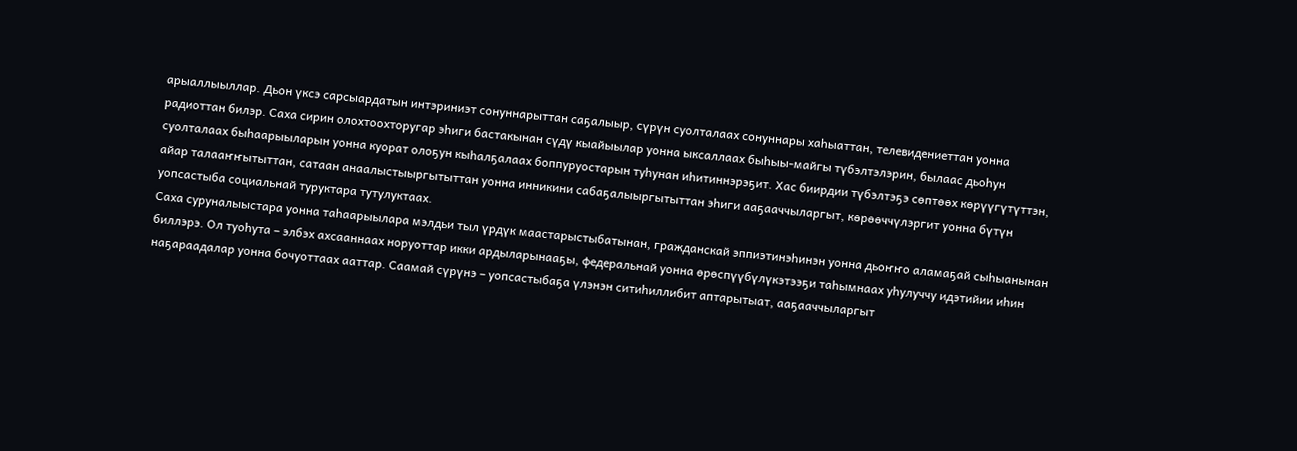арыаллыыллар. Дьон үксэ сарсыардатын интэриниэт сонуннарыттан саҕалыыр, сүрүн суолталаах сонуннары хаһыаттан, телевидениеттан уонна радиоттан билэр. Саха сирин олохтоохторугар эһиги бастакынан сүдү кыайыылар уонна ыксаллаах быһыы-майгы түбэлтэлэрин, былаас дьоһун суолталаах быһаарыыларын уонна куорат олоҕун кыһалҕалаах боппуруостарын туһунан иһитиннэрэҕит. Хас биирдии түбэлтэҕэ сөптөөх көрүүгүтүттэн, айар талааҥҥытыттан, сатаан анаалыстыыргытыттан уонна инникини сабаҕалыыргытыттан эһиги ааҕааччыларгыт, көрөөччүлэргит уонна бүтүн уопсастыба социальнай туруктара тутулуктаах.
Саха суруналыыстара уонна таһаарыылара мэлдьи тыл үрдүк маастарыстыбатынан, гражданскай эппиэтинэһинэн уонна дьоҥҥо аламаҕай сыһыанынан биллэрэ. Ол туоһута – элбэх ахсааннаах норуоттар икки ардыларынааҕы, федеральнай уонна өрөспүүбүлүкэтээҕи таһымнаах уһулуччу идэтийии иһин наҕараадалар уонна бочуоттаах ааттар. Саамай сүрүнэ – уопсастыбаҕа үлэнэн ситиһиллибит аптарытыат, ааҕааччыларгыт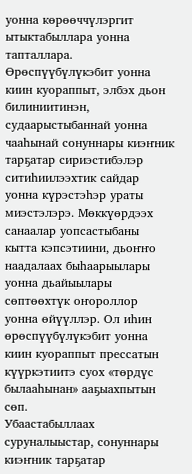уонна көрөөччүлэргит ытыктабыллара уонна тапталлара.
Өрөспүүбүлүкэбит уонна киин куораппыт, элбэх дьон билиниитинэн, судаарыстыбаннай уонна чааһынай сонуннары киэҥник тарҕатар сириэстибэлэр ситиһиилээхтик сайдар уонна күрэстэһэр ураты миэстэлэрэ. Мөккүөрдээх санаалар уопсастыбаны кытта кэпсэтиини, дьоҥҥо наадалаах быһаарыылары уонна дьайыылары сөптөөхтүк оҥороллор уонна өйүүллэр. Ол иһин өрөспүүбүлүкэбит уонна киин куораппыт прессатын күүркэтиитэ суох «төрдүс былааһынан» ааҕыахпытын сөп.
Убаастабыллаах суруналыыстар, сонуннары киэҥник тарҕатар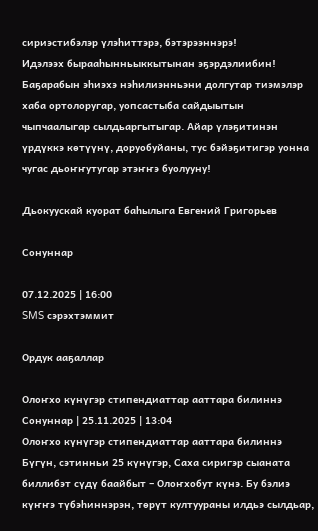сириэстибэлэр үлэһиттэрэ, бэтэрээннэрэ!
Идэлээх бырааһынньыккытынан эҕэрдэлиибин! Баҕарабын эһиэхэ нэһилиэнньэни долгутар тиэмэлэр хаба ортолоругар, уопсастыба сайдыытын чыпчаалыгар сылдьаргытыгар. Айар үлэҕитинэн үрдүккэ көтүүнү, доруобуйаны, тус бэйэҕитигэр уонна чугас дьоҥҥутугар этэҥҥэ буолууну!

Дьокуускай куорат баһылыга Евгений Григорьев

Сонуннар

07.12.2025 | 16:00
SMS сэрэхтэммит

Ордук ааҕаллар

Олоҥхо күнүгэр стипендиаттар ааттара билиннэ
Сонуннар | 25.11.2025 | 13:04
Олоҥхо күнүгэр стипендиаттар ааттара билиннэ
Бүгүн, сэтинньи 25 күнүгэр, Саха сиригэр сыаната биллибэт сүдү баайбыт – Олоҥхобут күнэ. Бу бэлиэ күҥҥэ түбэһиннэрэн, төрүт култуураны илдьэ сылдьар,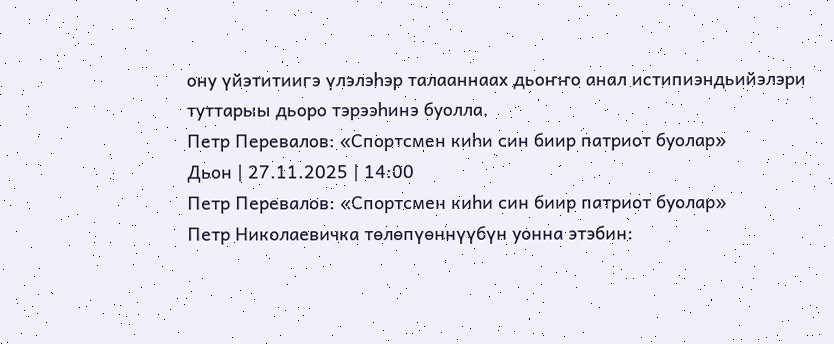ону үйэтитиигэ үлэлэһэр талааннаах дьоҥҥо анал истипиэндьийэлэри туттарыы дьоро тэрээһинэ буолла.
Петр Перевалов: «Спортсмен киһи син биир патриот буолар»
Дьон | 27.11.2025 | 14:00
Петр Перевалов: «Спортсмен киһи син биир патриот буолар»
Петр Николаевичка төлөпүөннүүбүн уонна этэбин: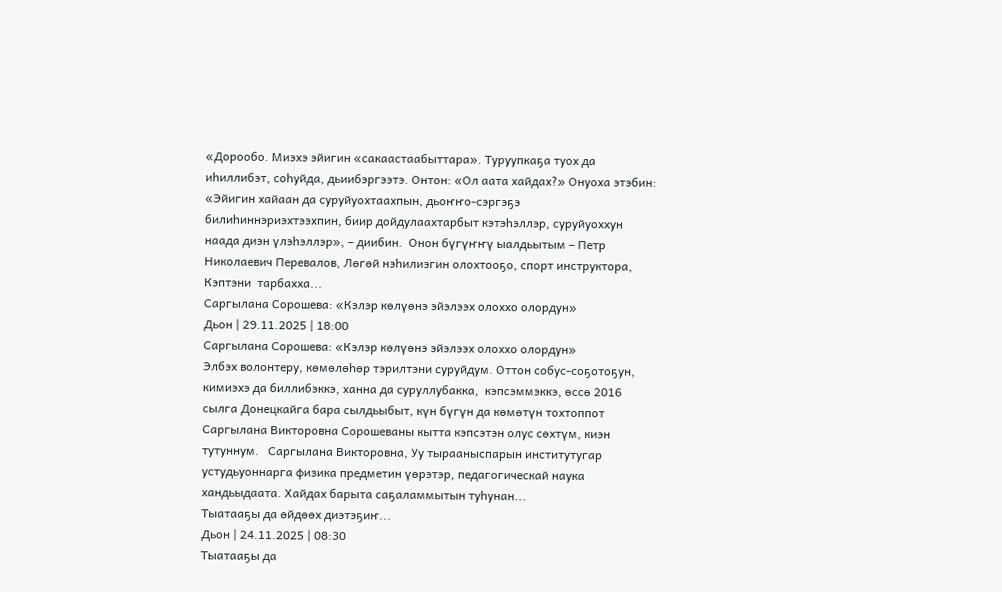«Дорообо. Миэхэ эйигин «сакаастаабыттара». Туруупкаҕа туох да иһиллибэт, соһуйда, дьиибэргээтэ. Онтон: «Ол аата хайдах?» Онуоха этэбин: «Эйигин хайаан да суруйуохтаахпын, дьоҥҥо-сэргэҕэ билиһиннэриэхтээхпин, биир дойдулаахтарбыт кэтэһэллэр, суруйуоххун наада диэн үлэһэллэр», – диибин.  Онон бүгүҥҥү ыалдьытым – Петр Николаевич Перевалов, Лөгөй нэһилиэгин олохтооҕо, спорт инструктора, Кэптэни  тарбахха...
Саргылана Сорошева: «Кэлэр көлүөнэ эйэлээх олоххо олордун»
Дьон | 29.11.2025 | 18:00
Саргылана Сорошева: «Кэлэр көлүөнэ эйэлээх олоххо олордун»
Элбэх волонтеру, көмөлөһөр тэрилтэни суруйдум. Оттон собус-соҕотоҕун, кимиэхэ да биллибэккэ, ханна да суруллубакка,  кэпсэммэккэ, өссө 2016 сылга Донецкайга бара сылдьыбыт, күн бүгүн да көмөтүн тохтоппот Саргылана Викторовна Сорошеваны кытта кэпсэтэн олус сөхтүм, киэн тутуннум.   Саргылана Викторовна, Уу тырааныспарын институтугар устудьуоннарга физика предметин үөрэтэр, педагогическай наука хандьыдаата. Хайдах барыта саҕаламмытын туһунан...
Тыатааҕы да өйдөөх диэтэҕиҥ...
Дьон | 24.11.2025 | 08:30
Тыатааҕы да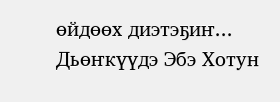өйдөөх диэтэҕиҥ...
Дьөҥкүүдэ Эбэ Хотун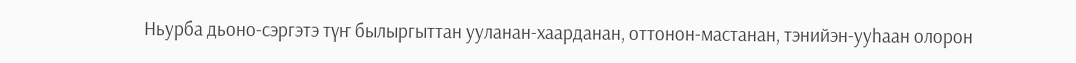Ньурба дьоно-сэргэтэ түҥ былыргыттан ууланан-хаарданан, оттонон-мастанан, тэнийэн-ууһаан олорон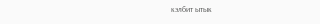кэлбит ытык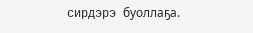сирдэрэ буоллаҕа.